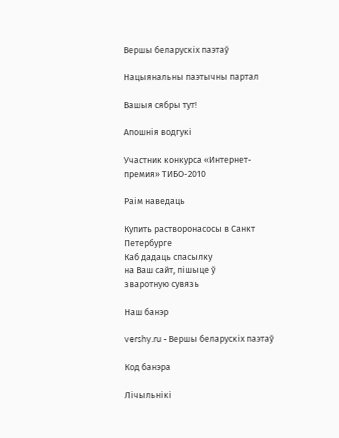Вершы беларускіх паэтаў

Нацыянальны паэтычны партал

Вашыя сябры тут!

Апошнiя водгукi

Участник конкурса «Интернет-премия» ТИБО-2010

Раiм наведаць

Купить растворонасосы в Санкт Петербурге
Каб дадаць спасылку
на Ваш сайт, пiшыце ў
зваротную сувязь

Наш банэр

vershy.ru - Вершы беларускiх паэтаў

Код банэра

Лічыльнікі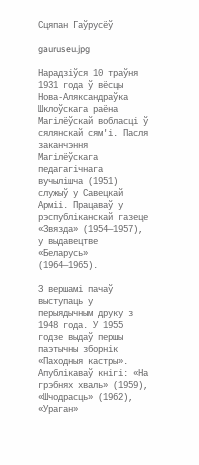Сцяпан Гаўрусёў

gauruseu.jpg

Нарадзіўся 10 траўня 1931 года ў вёсцы Нова-Аляксандраўка Шклоўскага раёна Магілёўскай вобласці ў сялянскай сям'і. Пасля заканчэння Магілёўскага педагагічнага вучылішча (1951) служыў у Савецкай Арміі. Працаваў у рэспубліканскай газеце «Звязда» (1954—1957), у выдавецтве «Беларусь» (1964—1965).

З вершамі пачаў выступаць у перыядычным друку з 1948 года. У 1955 годзе выдаў першы паэтычны зборнік «Паходныя кастры». Апублікаваў кнігі: «На грэбнях хваль» (1959), «Шчодрасць» (1962), «Ураган»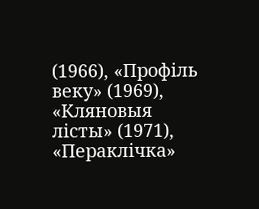(1966), «Профіль веку» (1969), «Кляновыя лісты» (1971), «Пераклічка»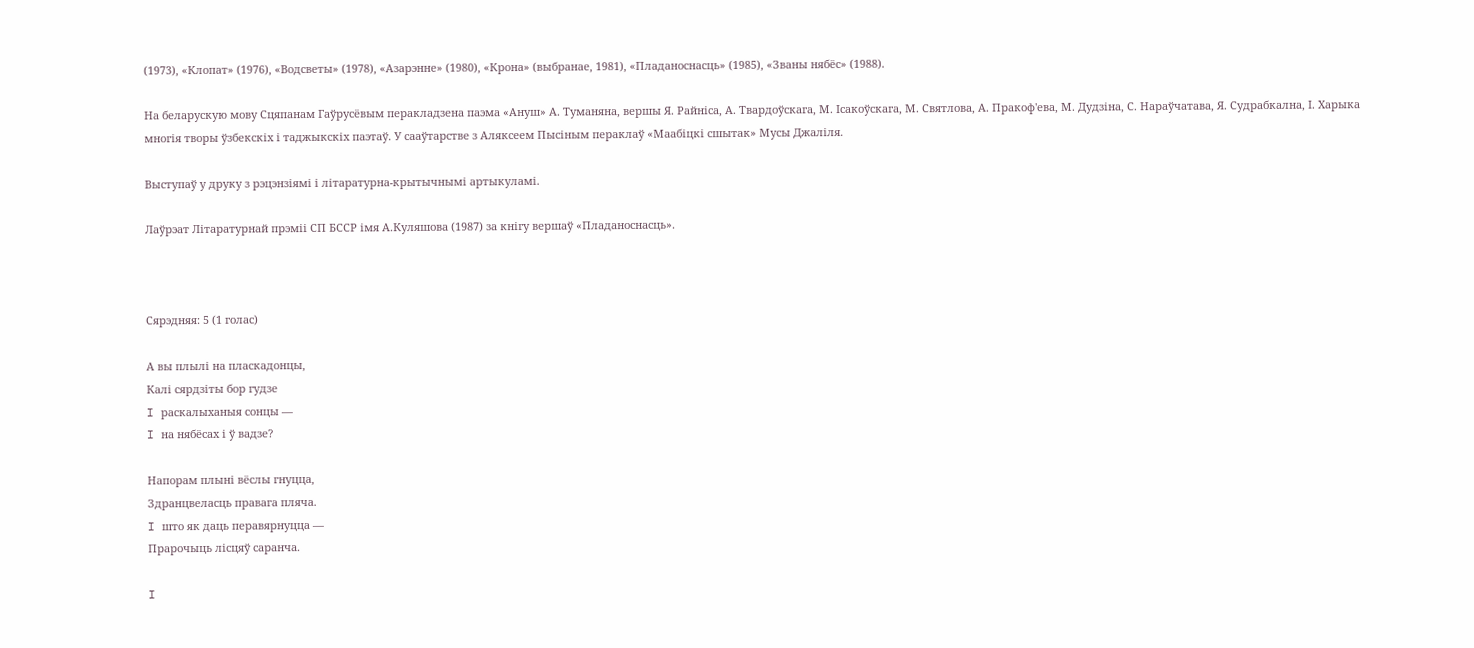(1973), «Клопат» (1976), «Водсветы» (1978), «Азарэнне» (1980), «Крона» (выбранае, 1981), «Пладаноснасць» (1985), «Званы нябёс» (1988).

На беларускую мову Сцяпанам Гаўрусёвым перакладзена паэма «Ануш» А. Туманяна, вершы Я. Райніса, А. Твардоўскага, М. Ісакоўскага, М. Святлова, А. Пракоф'ева, М. Дудзіна, С. Нараўчатава, Я. Судрабкална, І. Харыка многія творы ўзбекскіх і таджыкскіх паэтаў. У сааўтарстве з Аляксеем Пысіным пераклаў «Маабіцкі сшытак» Мусы Джаліля.

Выступаў у друку з рэцэнзіямі і літаратурна-крытычнымі артыкуламі.

Лаўрэат Літаратурнай прэміі СП БССР імя А.Куляшова (1987) за кнігу вершаў «Пладаноснасць».



Сярэдняя: 5 (1 голас)

А вы плылі на пласкадонцы,
Калі сярдзіты бор гудзе
I раскалыханыя сонцы —
I на нябёсах і ў вадзе?

Напорам плыні вёслы гнуцца,
Здранцвеласць правага пляча.
I што як даць перавярнуцца —
Прарочыць лісцяў саранча.

I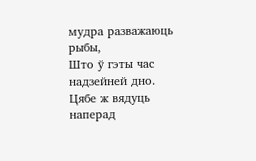мудра разважаюць рыбы,
Што ў гэты час надзейней дно.
Цябе ж вядуць наперад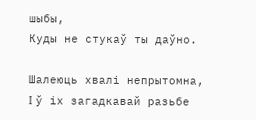шыбы,
Куды не стукаў ты даўно.

Шалеюць хвалі непрытомна,
I ў іх загадкавай разьбе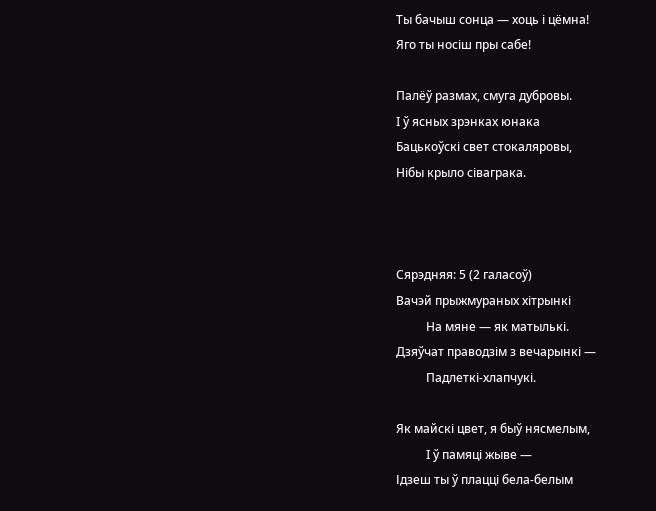Ты бачыш сонца — хоць і цёмна!
Яго ты носіш пры сабе!

Палёў размах, смуга дубровы.
I ў ясных зрэнках юнака
Бацькоўскі свет стокаляровы,
Нібы крыло сіваграка.



Сярэдняя: 5 (2 галасоў)
Вачэй прыжмураных хітрынкі
          На мяне — як матылькі.
Дзяўчат праводзім з вечарынкі —
          Падлеткі-хлапчукі.

Як майскі цвет, я быў нясмелым,
          I ў памяці жыве —
Ідзеш ты ў плацці бела-белым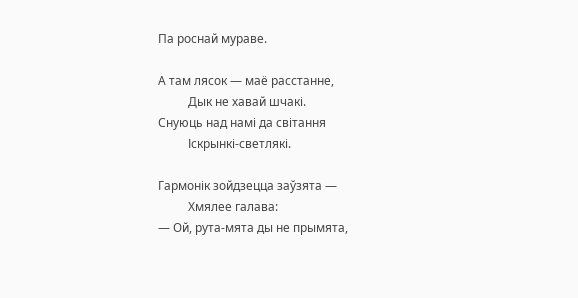Па роснай мураве.

А там лясок — маё расстанне,
          Дык не хавай шчакі.
Снуюць над намі да світання
          Іскрынкі-светлякі.

Гармонік зойдзецца заўзята —
          Хмялее галава:
— Ой, рута-мята ды не прымята,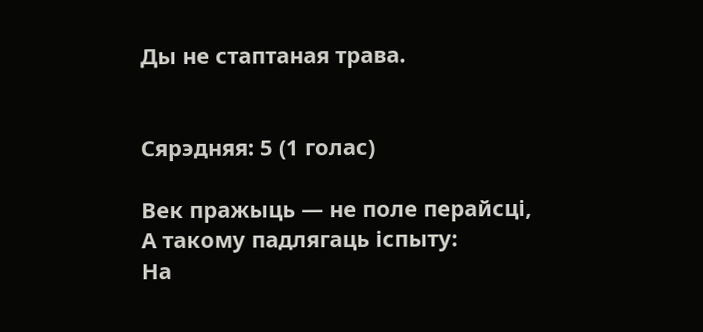Ды не стаптаная трава.


Сярэдняя: 5 (1 голас)

Век пражыць — не поле перайсці,
А такому падлягаць іспыту:
На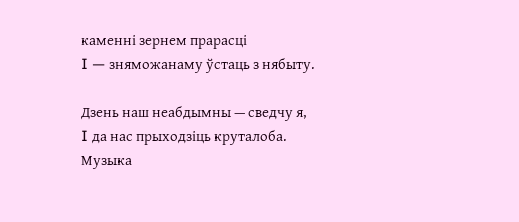каменні зернем прарасці
I — зняможанаму ўстаць з нябыту.

Дзень наш неабдымны — сведчу я,
I да нас прыходзіць круталоба.
Музыка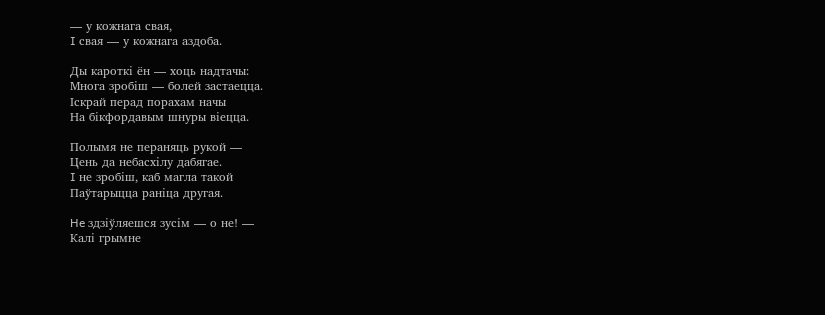— у кожнага свая,
I свая — у кожнага аздоба.

Ды кароткі ён — хоць надтачы:
Многа зробіш — болей застаецца.
Іскрай перад порахам начы
На бікфордавым шнуры віецца.

Полымя не пераняць рукой —
Цень да небасхілу дабягае.
I не зробіш, каб магла такой
Паўтарыцца раніца другая.

He здзіўляешся зусім — о не! —
Калі грымне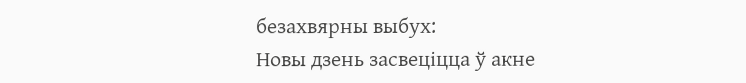безахвярны выбух:
Новы дзень засвеціцца ў акне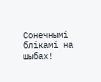Сонечнымі блікамі на шыбах!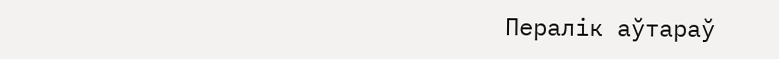Пералік аўтараў